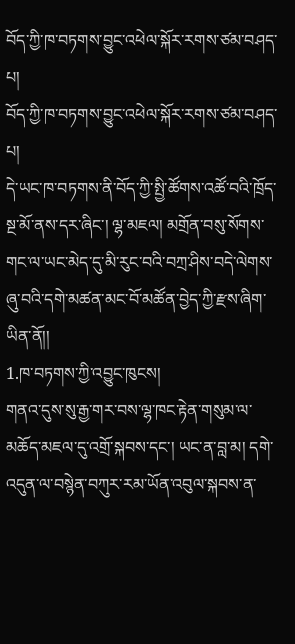བོད་ཀྱི་ཁ་བཏགས་བྱུང་འཕེལ་སྐོར་རགས་ཙམ་བཤད་པ།
བོད་ཀྱི་ཁ་བཏགས་བྱུང་འཕེལ་སྐོར་རགས་ཙམ་བཤད་པ།
དེ་ཡང་ཁ་བཏགས་ནི་བོད་ཀྱི་སྤྱི་ཚོགས་འཚོ་བའི་ཁྲོད་སྔ་མོ་ནས་དར་ཞིང་། ལྷ་མཇལ། མགྲོན་བསུ་སོགས་གང་ལ་ཡང་མེད་དུ་མི་རུང་བའི་བཀྲ་ཤིས་བདེ་ལེགས་ཞུ་བའི་དགེ་མཚན་མང་བོ་མཚོན་བྱེད་ཀྱི་རྫས་ཞིག་ཡིན་ནོ།།
1.ཁ་བཏགས་ཀྱི་འབྱུང་ཁུངས།
གནའ་དུས་སུ་རྒྱ་གར་བས་ལྷ་ཁང་རྟེན་གསུམ་ལ་མཆོད་མཇལ་དུ་འགྲོ་སྐབས་དང་། ཡང་ན་བླ་མ། དགེ་འདུན་ལ་བསྙེན་བཀུར་རམ་ཡོན་འབུལ་སྐབས་ན་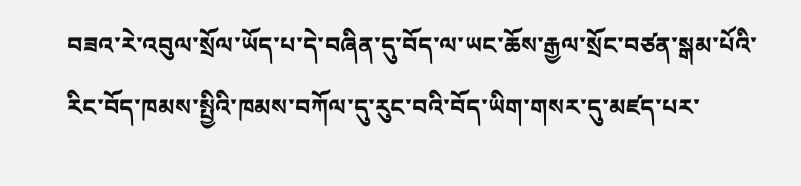བཟའ་རེ་འབུལ་སྲོལ་ཡོད་པ་དེ་བཞིན་དུ་བོད་ལ་ཡང་ཆོས་རྒྱལ་སྲོང་བཙན་སྒམ་པོའི་རིང་བོད་ཁམས་སྤྱིའི་ཁམས་བཀོལ་དུ་རུང་བའི་བོད་ཡིག་གསར་དུ་མཛད་པར་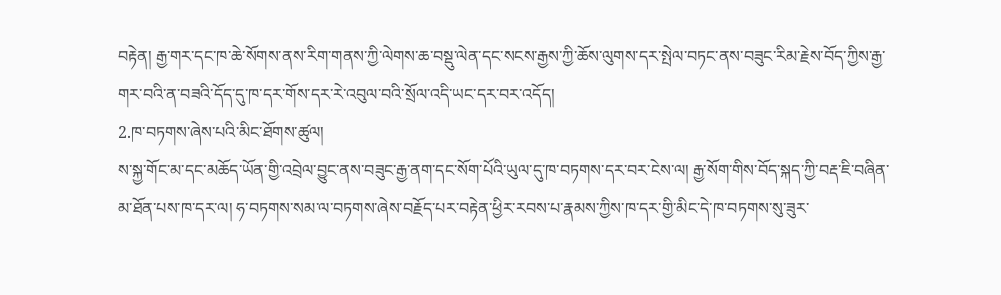བརྟེན། རྒྱ་གར་དང་ཁ་ཆེ་སོགས་ནས་རིག་གནས་ཀྱི་ལེགས་ཆ་བསྡུ་ལེན་དང་སངས་རྒྱས་ཀྱི་ཆོས་ལུགས་དར་སྤེལ་བཏང་ནས་བཟུང་རིམ་རྗེས་བོད་ཀྱིས་རྒྱ་གར་བའི་ན་བཟའི་དོད་དུ་ཁ་དར་གོས་དར་རེ་འབུལ་བའི་སྲོལ་འདི་ཡང་དར་བར་འདོད།
2.ཁ་བཏགས་ཞེས་པའི་མིང་ཐོགས་ཚུལ།
ས་སྐྱ་གོང་མ་དང་མཆོད་ཡོན་གྱི་འབྲེལ་བྱུང་ནས་བཟུང་རྒྱ་ནག་དང་སོག་པོའི་ཡུལ་དུ་ཁ་བཏགས་དར་བར་ངེས་ལ། རྒྱ་སོག་གིས་བོད་སྐད་ཀྱི་བརྡ་ཇི་བཞིན་མ་ཐོན་པས་ཁ་དར་ལ། ཧ་བཏགས་སམ་ལ་བཏགས་ཞེས་བརྗོད་པར་བརྟེན་ཕྱིར་རབས་པ་རྣམས་ཀྱིས་ཁ་དར་གྱི་མིང་དེ་ཁ་བཏགས་སུ་ཟུར་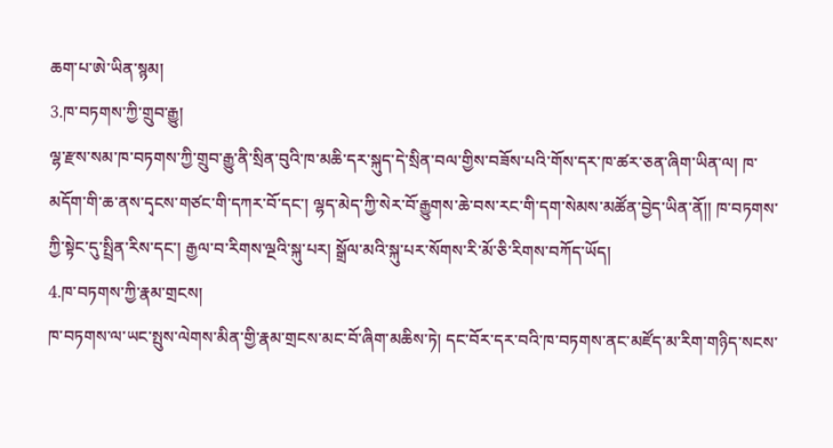ཆག་པ་ཨེ་ཡིན་སྙམ།
3.ཁ་བཏགས་ཀྱི་གྲུབ་རྒྱུ།
ལྷ་རྫས་སམ་ཁ་བཏགས་ཀྱི་གྲུབ་རྒྱུ་ནི་སྲིན་བུའི་ཁ་མཆི་དར་སྐུད་དེ་སྲིན་བལ་གྱིས་བཟོས་པའི་གོས་དར་ཁ་ཚར་ཅན་ཞིག་ཡིན་ལ། ཁ་མདོག་གི་ཆ་ནས་དྭངས་གཙང་གི་དཀར་བོ་དང་། ལྷད་མེད་ཀྱི་སེར་བོ་རྒྱུགས་ཆེ་བས་རང་གི་དག་སེམས་མཚོན་བྱེད་ཡིན་ནོ།། ཁ་བཏགས་ཀྱི་སྟེང་དུ་སྤྲིན་རིས་དང་། རྒྱལ་བ་རིགས་ལྔའི་སྐུ་པར། སྒྲོལ་མའི་སྐུ་པར་སོགས་རི་མོ་ཅི་རིགས་བཀོད་ཡོད།
4.ཁ་བཏགས་ཀྱི་རྣམ་གྲངས།
ཁ་བཏགས་ལ་ཡང་སྤུས་ལེགས་མིན་གྱི་རྣམ་གྲངས་མང་བོ་ཞིག་མཆིས་ཏེ། དང་བོར་དར་བའི་ཁ་བཏགས་ནང་མཛོད་མ་རིག་གཉིད་སངས་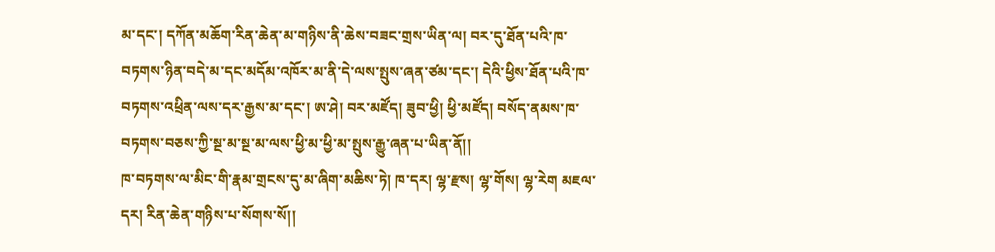མ་དང་། དཀོན་མཆོག་རིན་ཆེན་མ་གཉིས་ནི་ཆེས་བཟང་གྲས་ཡིན་ལ། བར་དུ་ཐོན་པའི་ཁ་བཏགས་ཉིན་བདེ་མ་དང་མདོམ་འཁོར་མ་ནི་དེ་ལས་སྤུས་ཞན་ཙམ་དང་། དེའི་ཕྱིས་ཐོན་པའི་ཁ་བཏགས་འཕྲིན་ལས་དར་རྒྱས་མ་དང་། ཨ་ཤེ། བར་མཛོད། ཟུབ་ཕྱི། ཕྱི་མཛོད། བསོད་ནམས་ཁ་བཏགས་བཅས་ཀྱི་སྔ་མ་སྔ་མ་ལས་ཕྱི་མ་ཕྱི་མ་སྤུས་རྒྱུ་ཞན་པ་ཡིན་ནོ།།
ཁ་བཏགས་ལ་མིང་གི་རྣམ་གྲངས་དུ་མ་ཞིག་མཆིས་ཏེ། ཁ་དར། ལྷ་རྫས། ལྷ་གོས། ལྷ་རེག མཇལ་དར། རིན་ཆེན་གཉིས་པ་སོགས་སོ།།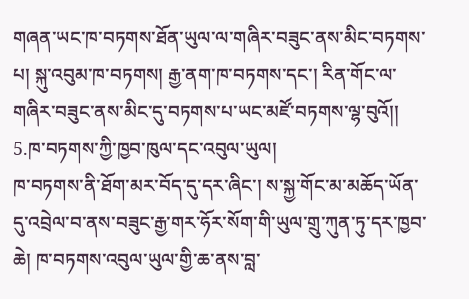གཞན་ཡང་ཁ་བཏགས་ཐོན་ཡུལ་ལ་གཞིར་བཟུང་ནས་མིང་བཏགས་པ། སྐུ་འབུམ་ཁ་བཏགས། རྒྱ་ནག་ཁ་བཏགས་དང་། རིན་གོང་ལ་གཞིར་བཟུང་ནས་མིང་དུ་བཏགས་པ་ཡང་མཛོ་བཏགས་ལྷ་བུའོ།།
5.ཁ་བཏགས་ཀྱི་ཁྱབ་ཁུལ་དང་འབུལ་ཡུལ།
ཁ་བཏགས་ནི་ཐོག་མར་བོད་དུ་དར་ཞིང་། ས་སྐྱ་གོང་མ་མཆོད་ཡོན་དུ་འབྲེལ་བ་ནས་བཟུང་རྒྱ་གར་ཧོར་སོག་གི་ཡུལ་གྲུ་ཀུན་ཏུ་དར་ཁྱབ་ཆེ། ཁ་བཏགས་འབུལ་ཡུལ་གྱི་ཆ་ནས་བླ་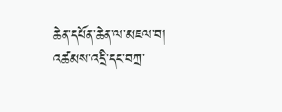ཆེན་དཔོན་ཆེན་ལ་མཇལ་བ། འཚམས་འདྲི་དང་བཀྲ་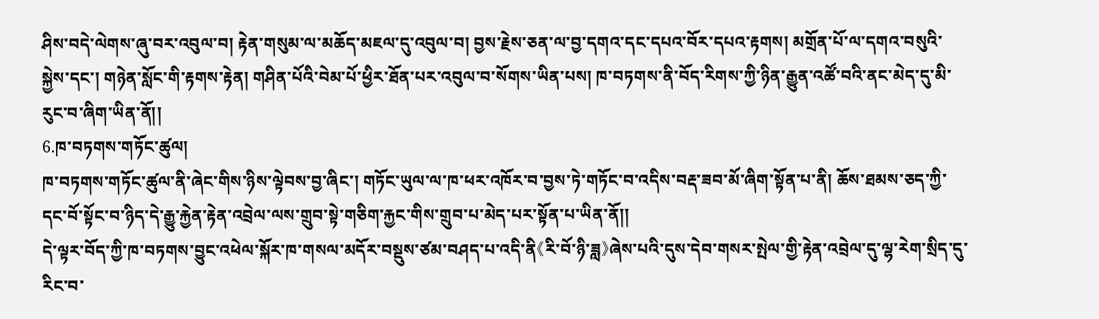ཤིས་བདེ་ལེགས་ཞུ་བར་འབུལ་བ། རྟེན་གསུམ་ལ་མཆོད་མཇལ་དུ་འབུལ་བ། བྱས་རྗེས་ཅན་ལ་བྱ་དགའ་དང་དཔའ་བོར་དཔའ་རྟགས། མགྲོན་པོ་ལ་དགའ་བསུའི་སྐྱེས་དང་། གཉེན་སློང་གི་རྟགས་རྟེན། གཤིན་པོའི་བེམ་པོ་ཕྱིར་ཐོན་པར་འབུལ་བ་སོགས་ཡིན་པས། ཁ་བཏགས་ནི་བོད་རིགས་ཀྱི་ཉིན་རྒྱུན་འཚོ་བའི་ནང་མེད་དུ་མི་རུང་བ་ཞིག་ཡིན་ནོ།།
6.ཁ་བཏགས་གཏོང་ཚུལ།
ཁ་བཏགས་གཏོང་ཚུལ་ནི་ཞེང་གིས་ཉིས་ལྟེབས་བྱ་ཞིང་། གཏོང་ཡུལ་ལ་ཁ་ཕར་འཁོར་བ་བྱས་ཏེ་གཏོང་བ་འདིས་བརྡ་ཟབ་མོ་ཞིག་སྟོན་པ་ནི། ཆོས་ཐམས་ཅད་ཀྱི་དང་བོ་སྟོང་བ་ཉིད་དེ་རྒྱུ་རྐྱེན་རྟེན་འབྲེལ་ལས་གྲུབ་སྟེ་གཅིག་རྐྱང་གིས་གྲུབ་པ་མེད་པར་སྟོན་པ་ཡིན་ནོ།།
དེ་ལྟར་བོད་ཀྱི་ཁ་བཏགས་བྱུང་འཕེལ་སྐོར་ཁ་གསལ་མདོར་བསྡུས་ཙམ་བཤད་པ་འདི་ནི《རི་བོ་ཉི་ཟླ》ཞེས་པའི་དུས་དེབ་གསར་སྤེལ་གྱི་རྟེན་འབྲེལ་དུ་ལྷ་རེག་སྲིད་དུ་རིང་བ་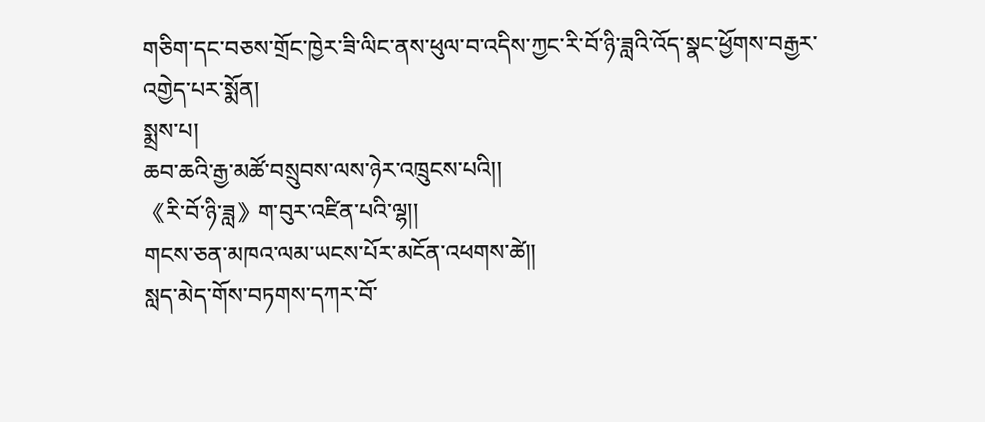གཅིག་དང་བཅས་གྲོང་ཁྱེར་ཟི་ལིང་ནས་ཕུལ་བ་འདིས་ཀྱང་རི་བོ་ཉི་ཟླའི་འོད་སྣང་ཕྱོགས་བརྒྱར་འགྱེད་པར་སྨོན།
སྨྲས་པ།
ཆབ་ཆའི་རྒྱ་མཚོ་བསྲུབས་ལས་ཉེར་འཁྲུངས་པའི།།
《རི་བོ་ཉི་ཟླ》ག་བུར་འཛིན་པའི་ལྷ།།
གངས་ཅན་མཁའ་ལམ་ཡངས་པོར་མངོན་འཕགས་ཚེ།།
སླད་མེད་གོས་བཏགས་དཀར་བོ་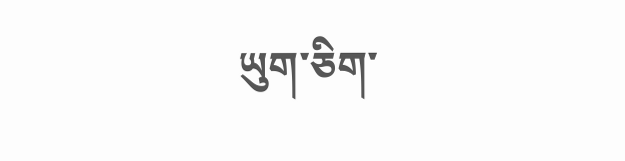ཡུག་ཅིག་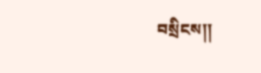བསྲིངས།།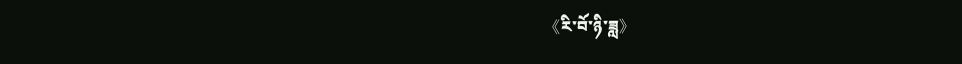《རི་བོ་ཉི་ཟླ》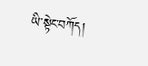ཡི་སྟེང་བཀོད།